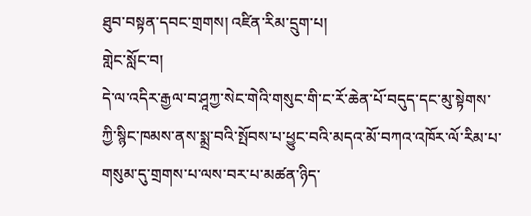ཐུབ་བསྟན་དབང་གྲགས། འཛིན་རིམ་དྲུག་པ།
གླེང་སློང་བ།
དེ་ལ་འདིར་རྒྱལ་བ་ཤཱཀྱ་སེང་གེའི་གསུང་གི་ང་རོ་ཆེན་པོ་བདུད་དང་མུ་སྟེགས་ཀྱི་སྙིང་ཁམས་ནས་སྨྲ་བའི་སྤོབས་པ་ཕྱུང་བའི་མདའ་མོ་བཀའ་འཁོར་ལོ་རིམ་པ་གསུམ་དུ་གྲགས་པ་ལས་བར་པ་མཚན་ཉིད་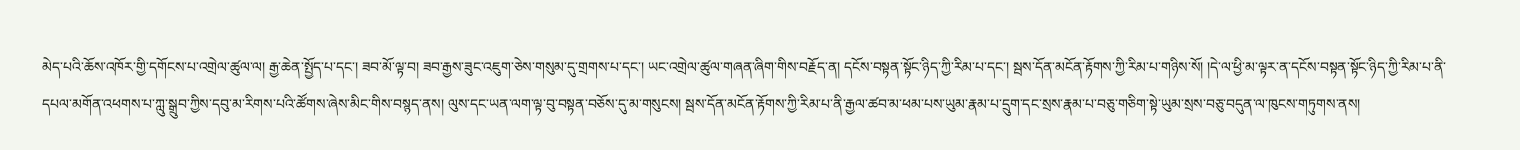མེད་པའི་ཆོས་འཁོར་གྱི་དགོངས་པ་འགྲེལ་ཚུལ་ལ། རྒྱ་ཆེན་སྤྱོད་པ་དང་། ཟབ་མོ་ལྟ་བ། ཟབ་རྒྱས་ཟུང་འཇུག་ཅེས་གསུམ་དུ་གྲགས་པ་དང་། ཡང་འགྲེལ་ཚུལ་གཞན་ཞིག་གིས་བརྗོད་ན། དངོས་བསྟན་སྟོང་ཉིད་ཀྱི་རིམ་པ་དང་། སྦས་དོན་མངོན་རྟོགས་ཀྱི་རིམ་པ་གཉིས་སོ། །དེ་ལ་ཕྱི་མ་ལྟར་ན་དངོས་བསྟན་སྟོང་ཉིད་ཀྱི་རིམ་པ་ནི་དཔལ་མགོན་འཕགས་པ་ཀླུ་སྒྲུབ་ཀྱིས་དབུ་མ་རིགས་པའི་ཚོགས་ཞེས་མིང་གིས་བསྙད་ནས། ལུས་དང་ཡན་ལག་ལྟ་བུ་བསྟན་བཅོས་དུ་མ་གསུངས། སྦས་དོན་མངོན་རྟོགས་ཀྱི་རིམ་པ་ནི་རྒྱལ་ཚབ་མ་ཕམ་པས་ཡུམ་རྣམ་པ་དྲུག་དང་སྲས་རྣམ་པ་བཅུ་གཅིག་སྟེ་ཡུམ་སྲས་བཅུ་བདུན་ལ་ཁུངས་གཏུགས་ནས།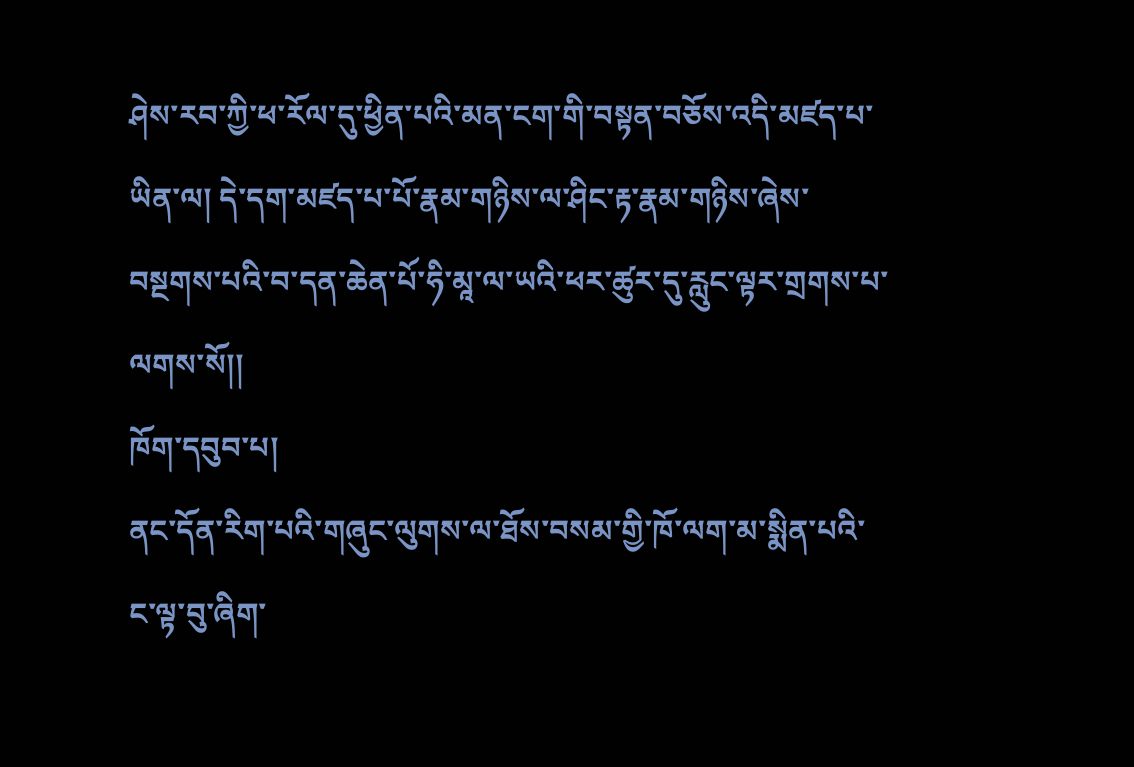ཤེས་རབ་ཀྱི་ཕ་རོལ་དུ་ཕྱིན་པའི་མན་ངག་གི་བསྟན་བཅོས་འདི་མཛད་པ་ཡིན་ལ། དེ་དག་མཛད་པ་པོ་རྣམ་གཉིས་ལ་ཤིང་རྟ་རྣམ་གཉིས་ཞེས་བསྔགས་པའི་བ་དན་ཆེན་པོ་ཧི་མཱ་ལ་ཡའི་ཕར་ཚུར་དུ་རླུང་ལྟར་གྲགས་པ་ལགས་སོ།།
ཁོག་དབུབ་པ།
ནང་དོན་རིག་པའི་གཞུང་ལུགས་ལ་ཐོས་བསམ་གྱི་ཁོ་ལག་མ་སྨིན་པའི་ང་ལྟ་བུ་ཞིག་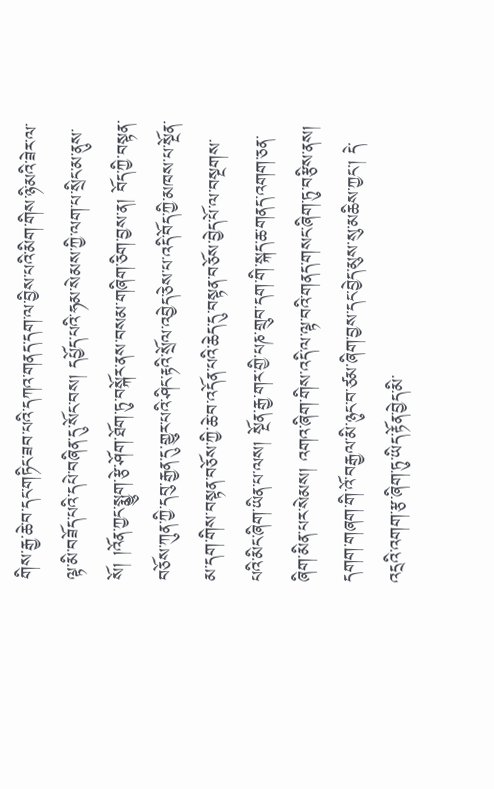གིས་རྒྱ་ཆེ་བ་དང་གཏིང་ཟབ་པའི་དཀའ་གནད་དག་ལ་བྱིས་པའི་མིག་གིས་ཉི་མའི་ཟེར་ལ་ལྟ་མི་བཟོད་པའི་དཔེ་བཞིན་དུ་སོང་བས། དཔྱོད་པའི་ཧམ་སེམས་ཀྱི་ལག་པ་སྲིང་མ་ནུས་སོ། །འོན་ཀྱང་སྨྱུག་རྩེ་ཤོག་ཐོག་ཏུ་བསྐོར་ནས་བསམ་གཞིག་ཅིག་བྱས་ན། བོད་ཀྱི་བསྟན་བཅོས་ཀུན་ཀྱི་དབུ་རྒྱན་དུ་གྱུར་པའི་ཤིང་རྟའི་སྲོལ་འབྱེད་ཅེས་པ་འདི་བོད་ཀྱི་མཁས་པ་སྔོན་མ་དག་གིས་བསྟན་བཅོས་ཀྱི་ཆེ་བ་འདོན་པའི་ཆེད་དུ་བསྟན་བཅོས་བྱེད་པོ་ལ་བསྔགས་པའི་མིང་ཞིག་ཡིན་པ་ལས། སྔོན་རྒྱ་གར་གྱི་པཎ་གྲུབ་དག་གི་སྐད་ཆ་གནད་འགག་ཅན་ཞིག་མིན་པར་སེམས། འགའ་ཞིག་གིས་འདི་ལ་ལྟ་བའི་གནད་གསང་ཞིག་ཏུ་བརྩིས་ནས། དགག་གཞག་གི་འོ་བརྒྱལ་མི་ཉུང་བ་ཙམ་ཞིག་བྱས་དང་བྱེད་མུས་སུ་མཆིས་ཀྱང་། དེ་འདྲའི་འགག་རྩ་ཞིག་ཏུ་ཡིད་རྟོན་བྱེད་མི་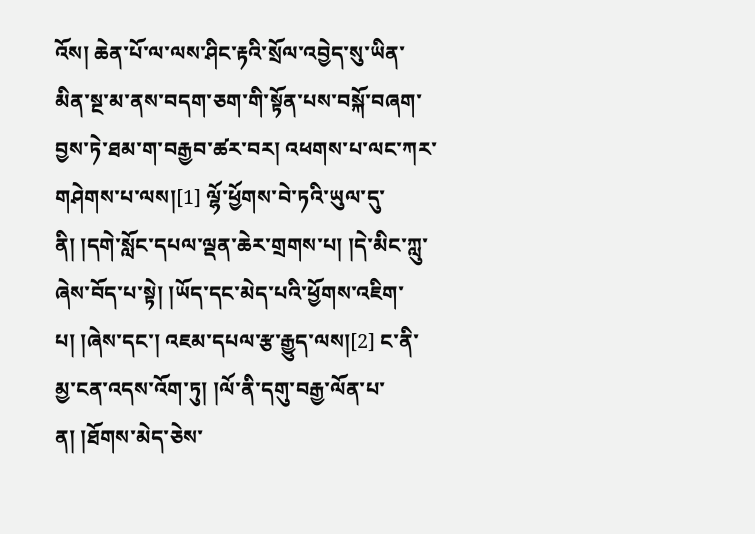འོས། ཆེན་པོ་ལ་ལས་ཤིང་རྟའི་སྲོལ་འབྱེད་སུ་ཡིན་མིན་སྔ་མ་ནས་བདག་ཅག་གི་སྟོན་པས་བསྐོ་བཞག་བྱས་ཏེ་ཐམ་ག་བརྒྱབ་ཚར་བར། འཕགས་པ་ལང་ཀར་གཤེགས་པ་ལས།[1] ལྷོ་ཕྱོགས་བེ་ཏའི་ཡུལ་དུ་ནི། །དགེ་སློང་དཔལ་ལྡན་ཆེར་གྲགས་པ། །དེ་མིང་ཀླུ་ཞེས་བོད་པ་སྟེ། །ཡོད་དང་མེད་པའི་ཕྱོགས་འཇིག་པ། །ཞེས་དང་། འཇམ་དཔལ་རྩ་རྒྱུད་ལས།[2] ང་ནི་མྱ་ངན་འདས་འོག་ཏུ། །ལོ་ནི་དགུ་བརྒྱ་ལོན་པ་ན། །ཐོགས་མེད་ཅེས་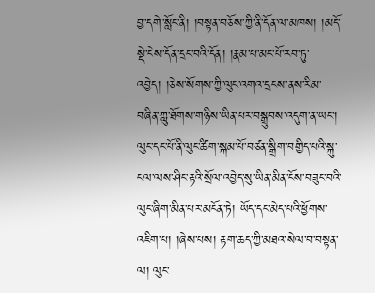བྱ་དགེ་སློང་ནི། །བསྟན་བཅོས་ཀྱི་ནི་དོན་ལ་མཁས། །མདོ་སྡེ་ངེས་དོན་དྲང་བའི་དོན། །རྣམ་པ་མང་པོ་རབ་ཏུ་འབྱེད། །ཅེས་སོགས་ཀྱི་ལུང་འགའ་དྲངས་ནས་རིམ་བཞིན་ཀླུ་ཐོགས་གཉིས་ཡིན་པར་བསྒྲུབས་འདུག་ན་ཡང་།
ལུང་དང་པོ་ནི་ལུང་ཚིག་སྐམ་པོ་བཙན་སྒྲིག་བགྱིད་པའི་སྐུ་ངལ་ལས་ཤིང་རྟའི་སྲོལ་འབྱེད་སུ་ཡིན་མིན་ངོས་བཟུང་བའི་ལུང་ཞིག་མིན་པར་མངོན་ཏེ། ཡོད་དང་མེད་པའི་ཕྱོགས་འཇིག་པ། །ཞེས་པས། རྟག་ཆད་ཀྱི་མཐའ་སེལ་བ་བསྟན་ལ། ལུང་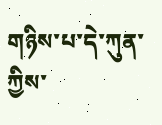གཉིས་པ་དེ་ཀུན་ཀྱིས་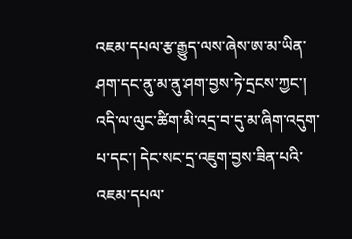འཇམ་དཔལ་རྩ་རྒྱུད་ལས་ཞེས་ཨ་མ་ཡིན་ཤག་དང་ནུ་མ་ནུ་ཤག་བྱས་ཏེ་དྲངས་ཀྱང་། འདི་ལ་ལུང་ཚིག་མི་འདྲ་བ་དུ་མ་ཞིག་འདུག་པ་དང་། དེང་སང་དྲ་འཇུག་བྱས་ཟིན་པའི་འཇམ་དཔལ་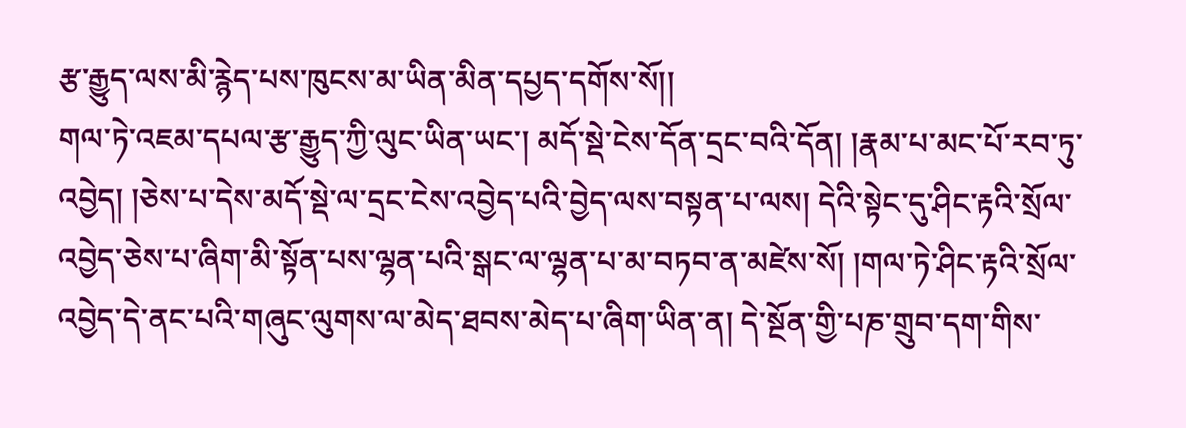རྩ་རྒྱུད་ལས་མི་རྙེད་པས་ཁུངས་མ་ཡིན་མིན་དཔྱད་དགོས་སོ།།
གལ་ཏེ་འཇམ་དཔལ་རྩ་རྒྱུད་ཀྱི་ལུང་ཡིན་ཡང་། མདོ་སྡེ་ངེས་དོན་དྲང་བའི་དོན། །རྣམ་པ་མང་པོ་རབ་ཏུ་འབྱེད། །ཅེས་པ་དེས་མདོ་སྡེ་ལ་དྲང་ངེས་འབྱེད་པའི་བྱེད་ལས་བསྟན་པ་ལས། དེའི་སྟེང་དུ་ཤིང་རྟའི་སྲོལ་འབྱེད་ཅེས་པ་ཞིག་མི་སྟོན་པས་ལྷན་པའི་སྒང་ལ་ལྷན་པ་མ་བཏབ་ན་མཛེས་སོ། །གལ་ཏེ་ཤིང་རྟའི་སྲོལ་འབྱེད་དེ་ནང་པའི་གཞུང་ལུགས་ལ་མེད་ཐབས་མེད་པ་ཞིག་ཡིན་ན། དེ་སྔོན་གྱི་པཎ་གྲུབ་དག་གིས་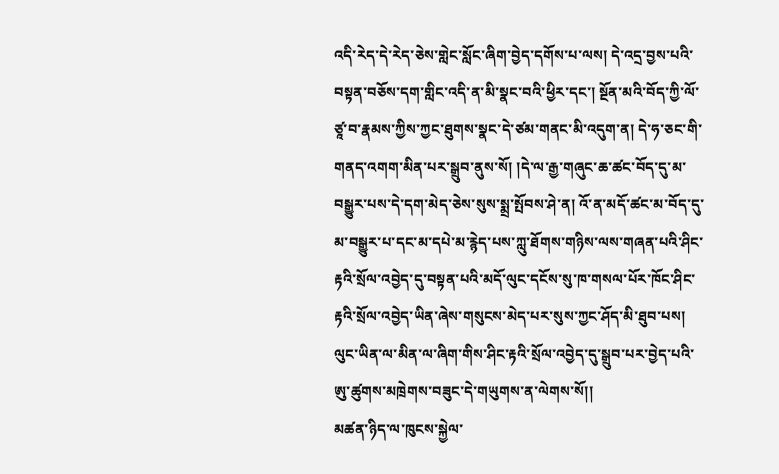འདི་རེད་དེ་རེད་ཅེས་གླེང་སློང་ཞིག་བྱེད་དགོས་པ་ལས། དེ་འདྲ་བྱས་པའི་བསྟན་བཅོས་དག་གླིང་འདི་ན་མི་སྣང་བའི་ཕྱིར་དང་། སྔོན་མའི་བོད་ཀྱི་ལོ་ཙཱ་བ་རྣམས་ཀྱིས་ཀྱང་ཐུགས་སྣང་དེ་ཙམ་གནང་མི་འདུག་ན། དེ་ཧ་ཅང་གི་གནད་འགག་མིན་པར་སྒྲུབ་ནུས་སོ། །དེ་ལ་རྒྱ་གཞུང་ཆ་ཚང་བོད་དུ་མ་བསྒྱུར་པས་དེ་དག་མེད་ཅེས་སུས་སྨྲ་སྤོབས་ཤེ་ན། འོ་ན་མདོ་ཚང་མ་བོད་དུ་མ་བསྒྱུར་པ་དང་མ་དཔེ་མ་རྙེད་པས་ཀླུ་ཐོགས་གཉིས་ལས་གཞན་པའི་ཤིང་རྟའི་སྲོལ་འབྱེད་དུ་བསྟན་པའི་མདོ་ལུང་དངོས་སུ་ཁ་གསལ་པོར་ཁོང་ཤིང་རྟའི་སྲོལ་འབྱེད་ཡིན་ཞེས་གསུངས་མེད་པར་སུས་ཀྱང་ཤོད་མི་ཐུབ་པས། ལུང་ཡིན་ལ་མིན་ལ་ཞིག་གིས་ཤིང་རྟའི་སྲོལ་འབྱེད་དུ་སྒྲུབ་པར་བྱེད་པའི་ཨུ་ཚུགས་མཁྲེགས་བཟུང་དེ་གཡུགས་ན་ལེགས་སོ།།
མཚན་ཉིད་ལ་ཁུངས་སྐྱེལ་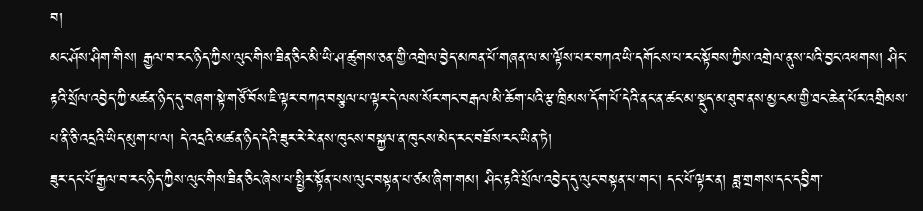བ།
མང་ཤོས་ཤིག་གིས། རྒྱལ་བ་རང་ཉིད་ཀྱིས་ལུང་གིས་ཟིན་ཅིང་མི་ཡི་ཤ་ཚུགས་ཅན་གྱི་འགྲེལ་བྱེད་མཁན་པོ་གཞན་ལ་མ་ལྟོས་པར་བཀའ་ཡི་དགོངས་པ་རང་སྟོབས་ཀྱིས་འགྲེལ་ནུས་པའི་བྱང་འཕགས། ཤིང་རྟའི་སྲོལ་འབྱེད་ཀྱི་མཚན་ཉིད་དུ་བཞག་སྟེ་གཙོ་བོས་ཇི་ལྟར་བཀའ་བསྩལ་པ་ལྟར་དེ་ལས་སོར་གང་བརྒལ་མི་ཆོག་པའི་རྩ་ཁྲིམས་དོག་པོ་དེའི་ནང་ན་ཚང་མ་སྡུད་མ་ཐུབ་ནས་མྱ་ངམ་གྱི་ཐང་ཆེན་པོར་འགྲིམས་པ་ནི་ཅི་འདྲའི་ཡིད་མུག་པ་ལ། དེ་འདྲའི་མཚན་ཉིད་དེའི་ཟུར་རེ་རེ་ནས་ཁུངས་བསྐྱལ་ན་ཁུངས་མེད་རང་བཟོས་རང་ཡིན་ཏེ།
ཟུར་དང་པོ་རྒྱལ་བ་རང་ཉིད་ཀྱིས་ལུང་གིས་ཟིན་ཅིང་ཞེས་པ་སྤྱིར་སྟོན་པས་ལུང་བསྟན་པ་ཙམ་ཞིག་གམ། ཤིང་རྟའི་སྲོལ་འབྱེད་དུ་ལུང་བསྟན་པ་གང་། དང་པོ་ལྟར་ན། ཟླ་གྲགས་དང་དབྱིག་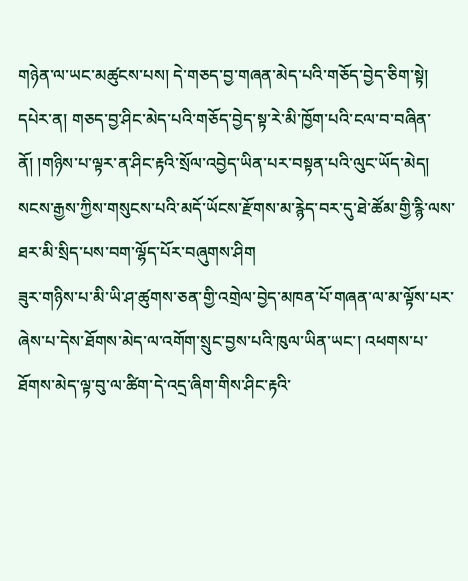གཉེན་ལ་ཡང་མཚུངས་པས། དེ་གཅད་བྱ་གཞན་མེད་པའི་གཅོད་བྱེད་ཅིག་སྟེ། དཔེར་ན། གཅད་བྱ་ཤིང་མེད་པའི་གཅོད་བྱེད་སྟ་རེ་མི་ཁྱོག་པའི་ངལ་བ་བཞིན་ནོ། །གཉིས་པ་ལྟར་ན་ཤིང་རྟའི་སྲོལ་འབྱེད་ཡིན་པར་བསྟན་པའི་ལུང་ཡོད་མེད། སངས་རྒྱས་ཀྱིས་གསུངས་པའི་མདོ་ཡོངས་རྫོགས་མ་རྙེད་བར་དུ་ཐེ་ཚོམ་གྱི་རྙི་ལས་ཐར་མི་སྲིད་པས་བག་ལྷོད་པོར་བཞུགས་ཤིག
ཟུར་གཉིས་པ་མི་ཡི་ཤ་ཚུགས་ཅན་གྱི་འགྲེལ་བྱེད་མཁན་པོ་གཞན་ལ་མ་ལྟོས་པར་ཞེས་པ་དེས་ཐོགས་མེད་ལ་འགོག་སྲུང་བྱས་པའི་ཁུལ་ཡིན་ཡང་། འཕགས་པ་ཐོགས་མེད་ལྟ་བུ་ལ་ཚིག་དེ་འདྲ་ཞིག་གིས་ཤིང་རྟའི་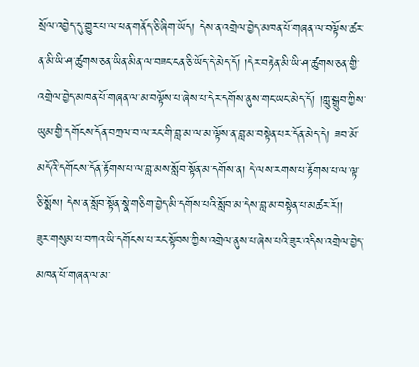སྲོལ་འབྱེད་དུ་གྱུར་པ་ལ་ཕན་གནོད་ཅི་ཞིག་ཡོད། དེས་ན་འགྲེལ་བྱེད་མཁན་པོ་གཞན་ལ་བལྟོས་ཚར་ན་མི་ཡི་ཤ་ཚུགས་ཅན་ཡིན་མིན་ལ་བཟང་ངན་ཅི་ཡོད་དེ་མེད་དོ། །དེར་བརྟེན་མི་ཡི་ཤ་ཚུགས་ཅན་གྱི་འགྲེལ་བྱེད་མཁན་པོ་གཞན་ལ་མ་བལྟོས་པ་ཞེས་པ་དེར་དགོས་ནུས་གང་ཡང་མེད་དོ། །ཀླུ་སྒྲུབ་ཀྱིས་ཡུམ་གྱི་དགོངས་དོན་བཀྲལ་བ་ལ་རང་གི་བླ་མ་ལ་མ་ལྟོས་ན་བླ་མ་བསྟེན་པར་དོན་མེད་དེ། ཟབ་མོ་མདོའི་དགོངས་དོན་རྟོགས་པ་ལ་བླ་མས་སློབ་སྟོན་མ་དགོས་ན། དེ་ལས་རགས་པ་རྟོགས་པ་ལ་ལྟ་ཅི་སྨོས། དེས་ན་སློབ་སྟོན་སྣེ་གཅིག་བྱེད་མི་དགོས་པའི་སློབ་མ་དེས་བླ་མ་བསྟེན་པ་མཚར་རོ།།
ཟུར་གསུམ་པ་བཀའ་ཡི་དགོངས་པ་རང་སྟོབས་ཀྱིས་འགྲེལ་ནུས་པ་ཞེས་པའི་ཟུར་འདིས་འགྲེལ་བྱེད་མཁན་པོ་གཞན་ལ་མ་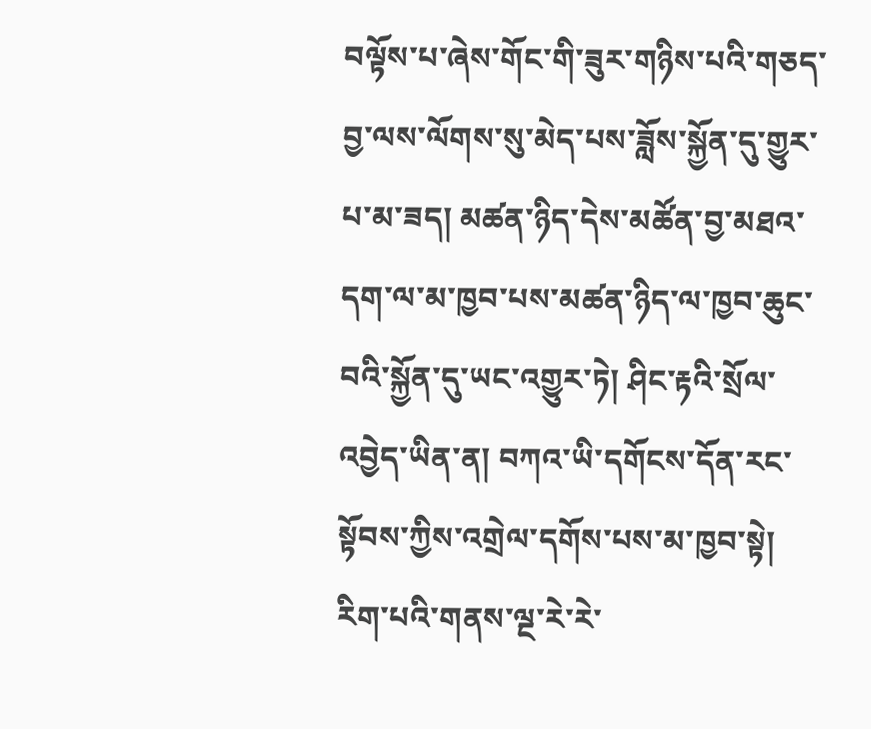བལྟོས་པ་ཞེས་གོང་གི་ཟུར་གཉིས་པའི་གཅད་བྱ་ལས་ལོགས་སུ་མེད་པས་ཟློས་སྐྱོན་དུ་གྱུར་པ་མ་ཟད། མཚན་ཉིད་དེས་མཚོན་བྱ་མཐའ་དག་ལ་མ་ཁྱབ་པས་མཚན་ཉིད་ལ་ཁྱབ་ཆུང་བའི་སྐྱོན་དུ་ཡང་འགྱུར་ཏེ། ཤིང་རྟའི་སྲོལ་འབྱེད་ཡིན་ན། བཀའ་ཡི་དགོངས་དོན་རང་སྟོབས་ཀྱིས་འགྲེལ་དགོས་པས་མ་ཁྱབ་སྟེ། རིག་པའི་གནས་ལྔ་རེ་རེ་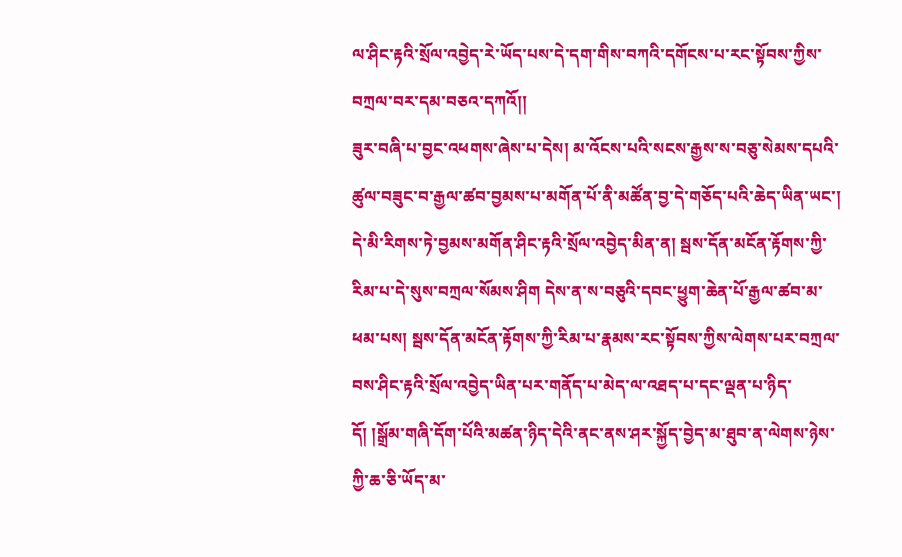ལ་ཤིང་རྟའི་སྲོལ་འབྱེད་རེ་ཡོད་པས་དེ་དག་གིས་བཀའི་དགོངས་པ་རང་སྟོབས་ཀྱིས་བཀྲལ་བར་དམ་བཅའ་དཀའོ།།
ཟུར་བཞི་པ་བྱང་འཕགས་ཞེས་པ་དེས། མ་འོངས་པའི་སངས་རྒྱས་ས་བཅུ་སེམས་དཔའི་ཚུལ་བཟུང་བ་རྒྱལ་ཚབ་བྱམས་པ་མགོན་པོ་ནི་མཚོན་བྱ་དེ་གཅོད་པའི་ཆེད་ཡིན་ཡང་། དེ་མི་རིགས་ཏེ་བྱམས་མགོན་ཤིང་རྟའི་སྲོལ་འབྱེད་མིན་ན། སྦས་དོན་མངོན་རྟོགས་ཀྱི་རིམ་པ་དེ་སུས་བཀྲལ་སོམས་ཤིག དེས་ན་ས་བཅུའི་དབང་ཕྱུག་ཆེན་པོ་རྒྱལ་ཚབ་མ་ཕམ་པས། སྦས་དོན་མངོན་རྟོགས་ཀྱི་རིམ་པ་རྣམས་རང་སྟོབས་ཀྱིས་ལེགས་པར་བཀྲལ་བས་ཤིང་རྟའི་སྲོལ་འབྱེད་ཡིན་པར་གནོད་པ་མེད་ལ་འཐད་པ་དང་ལྡན་པ་ཉིད་དོ། །སྒྲོམ་གཞི་དོག་པོའི་མཚན་ཉིད་དེའི་ནང་ནས་ཤར་སྐྱོད་བྱེད་མ་ཐུབ་ན་ལེགས་ཉེས་ཀྱི་ཆ་ཅི་ཡོད་མ་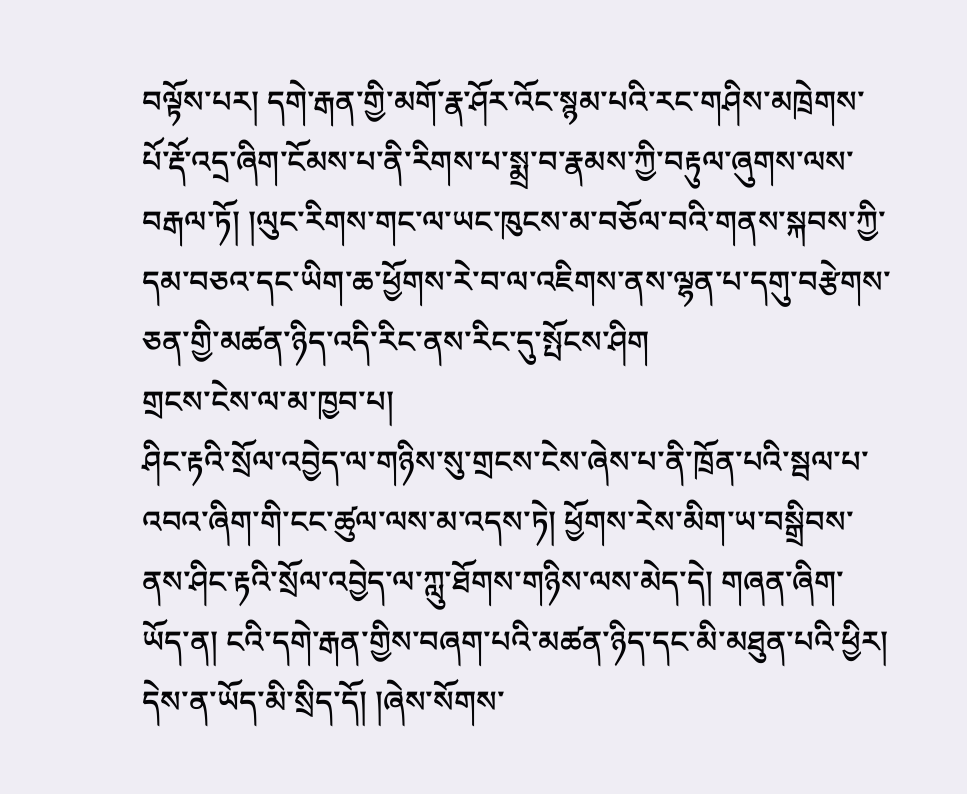བལྟོས་པར། དགེ་རྒན་གྱི་མགོ་རྣ་ཤོར་འོང་སྙམ་པའི་རང་གཤིས་མཁྲེགས་པོ་རྡོ་འདྲ་ཞིག་ངོམས་པ་ནི་རིགས་པ་སྨྲ་བ་རྣམས་ཀྱི་བརྟུལ་ཞུགས་ལས་བརྒལ་ཏོ། །ལུང་རིགས་གང་ལ་ཡང་ཁུངས་མ་བཅོལ་བའི་གནས་སྐབས་ཀྱི་དམ་བཅའ་དང་ཡིག་ཆ་ཕྱོགས་རེ་བ་ལ་འཇིགས་ནས་ལྷན་པ་དགུ་བརྩེགས་ཅན་གྱི་མཚན་ཉིད་འདི་རིང་ནས་རིང་དུ་སྤོངས་ཤིག
གྲངས་ངེས་ལ་མ་ཁྱབ་པ།
ཤིང་རྟའི་སྲོལ་འབྱེད་ལ་གཉིས་སུ་གྲངས་ངེས་ཞེས་པ་ནི་ཁྲོན་པའི་སྦལ་པ་འབའ་ཞིག་གི་ངང་ཚུལ་ལས་མ་འདས་ཏེ། ཕྱོགས་རེས་མིག་ཡ་བསྒྲིབས་ནས་ཤིང་རྟའི་སྲོལ་འབྱེད་ལ་ཀླུ་ཐོགས་གཉིས་ལས་མེད་དེ། གཞན་ཞིག་ཡོད་ན། ངའི་དགེ་རྒན་གྱིས་བཞག་པའི་མཚན་ཉིད་དང་མི་མཐུན་པའི་ཕྱིར། དེས་ན་ཡོད་མི་སྲིད་དོ། །ཞེས་སོགས་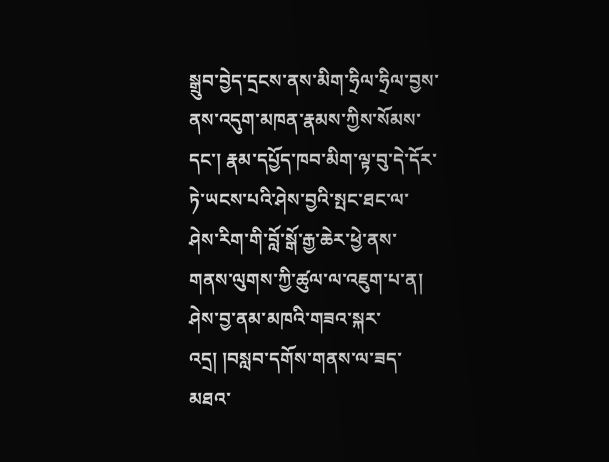སྒྲུབ་བྱེད་དྲངས་ནས་མིག་ཧྲིལ་ཧྲིལ་བྱས་ནས་འདུག་མཁན་རྣམས་ཀྱིས་སོམས་དང་། རྣམ་དཔྱོད་ཁབ་མིག་ལྟ་བུ་དེ་དོར་ཏེ་ཡངས་པའི་ཤེས་བྱའི་སྤང་ཐང་ལ་ཤེས་རིག་གི་བློ་སྒོ་རྒྱ་ཆེར་ཕྱེ་ནས་གནས་ལུགས་ཀྱི་ཚུལ་ལ་འཇུག་པ་ན། ཤེས་བྱ་ནམ་མཁའི་གཟའ་སྐར་འདྲ། །བསླབ་དགོས་གནས་ལ་ཟད་མཐའ་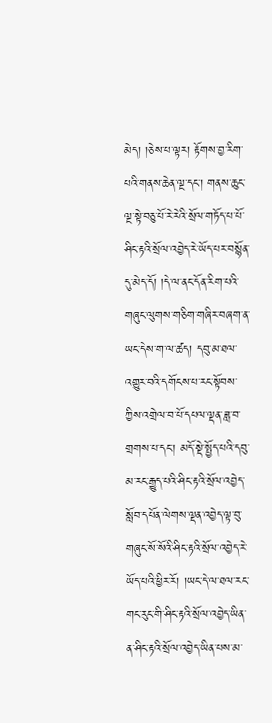མེད། །ཅེས་པ་ལྟར། རྟོགས་བྱ་རིག་པའི་གནས་ཆེན་ལྔ་དང་། གནས་ཆུང་ལྔ་སྟེ་བཅུ་པོ་རེ་རེའི་སྲོལ་གཏོད་པ་པོ་ཤིང་རྟའི་སྲོལ་འབྱེད་རེ་ཡོད་པར་བསྙོན་དུ་མེད་དོ། །དེ་ལ་ནང་དོན་རིག་པའི་གཞུང་ལུགས་གཅིག་གཞིར་བཞག་ན་ཡང་དེས་ག་ལ་ཚད། དབུ་མ་ཐལ་འགྱུར་བའི་དགོངས་པ་རང་སྟོབས་ཀྱིས་འགྲེལ་བ་པོ་དཔལ་ལྡན་ཟླ་བ་གྲགས་པ་དང་། མདོ་སྡེ་སྤྱོད་པའི་དབུ་མ་རང་རྒྱུད་པའི་ཤིང་རྟའི་སྲོལ་འབྱེད་སློབ་དཔོན་ལེགས་ལྡན་འབྱེད་ལྟ་བུ་གཞུང་སོ་སོའི་ཤིང་རྟའི་སྲོལ་འབྱེད་རེ་ཡོད་པའི་ཕྱིར་རོ། །ཡང་དེ་ལ་ཐལ་རང་གང་རུང་གི་ཤིང་རྟའི་སྲོལ་འབྱེད་ཡིན་ན་ཤིང་རྟའི་སྲོལ་འབྱེད་ཡིན་པས་མ་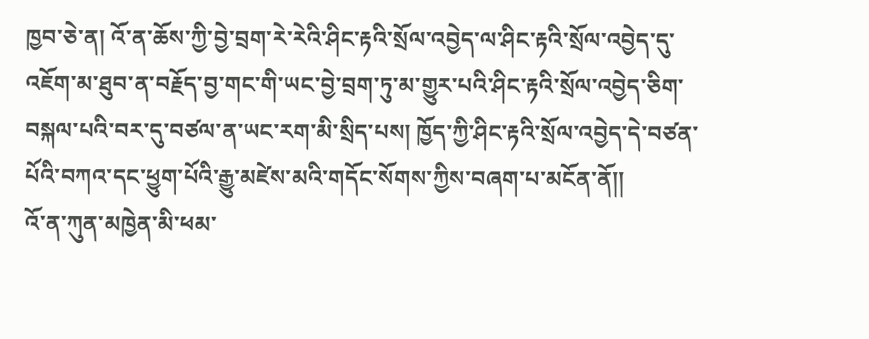ཁྱབ་ཅེ་ན། འོ་ན་ཆོས་ཀྱི་བྱེ་བྲག་རེ་རེའི་ཤིང་རྟའི་སྲོལ་འབྱེད་ལ་ཤིང་རྟའི་སྲོལ་འབྱེད་དུ་འཇོག་མ་ཐུབ་ན་བརྗོད་བྱ་གང་གི་ཡང་བྱེ་བྲག་ཏུ་མ་གྱུར་པའི་ཤིང་རྟའི་སྲོལ་འབྱེད་ཅིག་བསྐལ་པའི་བར་དུ་བཙལ་ན་ཡང་རག་མི་སྲིད་པས། ཁྱོད་ཀྱི་ཤིང་རྟའི་སྲོལ་འབྱེད་དེ་བཙན་པོའི་བཀའ་དང་ཕྱུག་པོའི་རྒྱུ་མཛེས་མའི་གདོང་སོགས་ཀྱིས་བཞག་པ་མངོན་ནོ།།
འོ་ན་ཀུན་མཁྱེན་མི་ཕམ་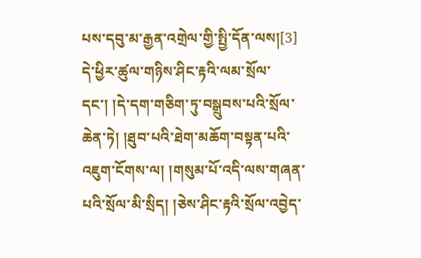པས་དབུ་མ་རྒྱན་འགྲེལ་གྱི་སྤྱི་དོན་ལས།[3] དེ་ཕྱིར་ཚུལ་གཉིས་ཤིང་རྟའི་ལམ་སྲོལ་དང་། །དེ་དག་གཅིག་ཏུ་བསྒྲུབས་པའི་སྲོལ་ཆེན་ཏེ། །ཐུབ་པའི་ཐེག་མཆོག་བསྟན་པའི་འཇུག་ངོགས་ལ། །གསུམ་པོ་འདི་ལས་གཞན་པའི་སྲོལ་མི་སྲིད། །ཅེས་ཤིང་རྟའི་སྲོལ་འབྱེད་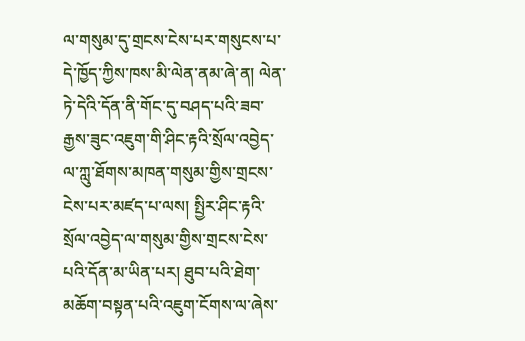ལ་གསུམ་དུ་གྲངས་ངེས་པར་གསུངས་པ་དེ་ཁྱོད་ཀྱིས་ཁས་མི་ལེན་ནམ་ཞེ་ན། ལེན་ཏེ་དེའི་དོན་ནི་གོང་དུ་བཤད་པའི་ཟབ་རྒྱས་ཟུང་འཇུག་གི་ཤིང་རྟའི་སྲོལ་འབྱེད་ལ་ཀླུ་ཐོགས་མཁན་གསུམ་གྱིས་གྲངས་ངེས་པར་མཛད་པ་ལས། སྤྱིར་ཤིང་རྟའི་སྲོལ་འབྱེད་ལ་གསུམ་གྱིས་གྲངས་ངེས་པའི་དོན་མ་ཡིན་པར། ཐུབ་པའི་ཐེག་མཆོག་བསྟན་པའི་འཇུག་ངོགས་ལ་ཞེས་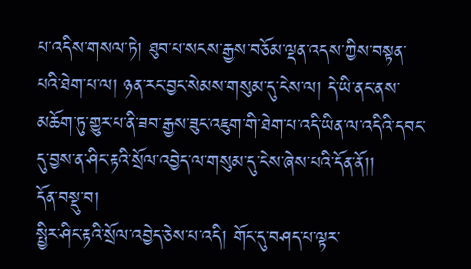པ་འདིས་གསལ་ཏེ། ཐུབ་པ་སངས་རྒྱས་བཅོམ་ལྡན་འདས་ཀྱིས་བསྟན་པའི་ཐེག་པ་ལ། ཉན་རང་བྱང་སེམས་གསུམ་དུ་ངེས་ལ། དེ་ཡི་ནང་ནས་མཆོག་ཏུ་གྱུར་པ་ནི་ཟབ་རྒྱས་ཟུང་འཇུག་གི་ཐེག་པ་འདི་ཡིན་ལ་འདིའི་དབང་དུ་བྱས་ན་ཤིང་རྟའི་སྲོལ་འབྱེད་ལ་གསུམ་དུ་ངེས་ཞེས་པའི་དོན་ནོ།།
དོན་བསྡུ་བ།
སྤྱིར་ཤིང་རྟའི་སྲོལ་འབྱེད་ཅེས་པ་འདི། གོང་དུ་བཤད་པ་ལྟར་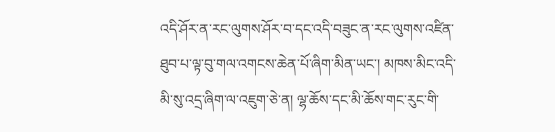འདི་ཤོར་ན་རང་ལུགས་ཤོར་བ་དང་འདི་བཟུང་ན་རང་ལུགས་འཛིན་ཐུབ་པ་ལྟ་བུ་གལ་འགངས་ཆེན་པོ་ཞིག་མིན་ཡང་། མཁས་མིང་འདི་མི་སུ་འདྲ་ཞིག་ལ་འཇུག་ཅེ་ན། ལྷ་ཆོས་དང་མི་ཆོས་གང་རུང་གི་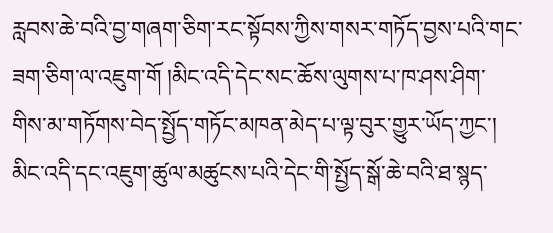རླབས་ཆེ་བའི་བྱ་གཞག་ཅིག་རང་སྟོབས་ཀྱིས་གསར་གཏོད་བྱས་པའི་གང་ཟག་ཅིག་ལ་འཇུག་གོ །མིང་འདི་དེང་སང་ཆོས་ལུགས་པ་ཁ་ཤས་ཤིག་གིས་མ་གཏོགས་བེད་སྤྱོད་གཏོང་མཁན་མེད་པ་ལྟ་བུར་གྱུར་ཡོད་ཀྱང་། མིང་འདི་དང་འཇུག་ཚུལ་མཚུངས་པའི་དེང་གི་སྤྱོད་སྒོ་ཆེ་བའི་ཐ་སྙད་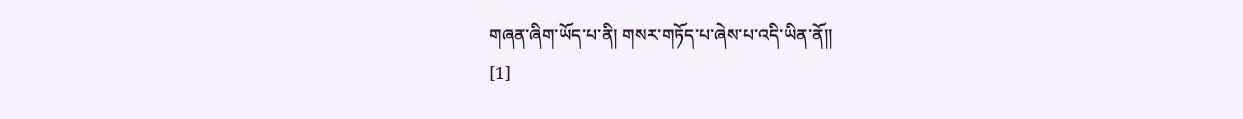གཞན་ཞིག་ཡོད་པ་ནི། གསར་གཏོད་པ་ཞེས་པ་འདི་ཡིན་ནོ།།
[1]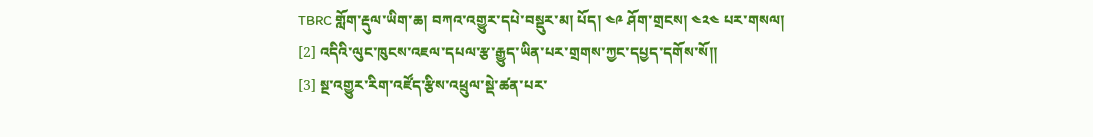TBRC གློག་རྡུལ་ཡིག་ཆ། བཀའ་འགྱུར་དཔེ་བསྡུར་མ། པོད། ༤༩ ཤོག་གྲངས། ༤༢༤ པར་གསལ།
[2] འདིའི་ལུང་ཁུངས་འཇལ་དཔལ་རྩ་རྒྱུད་ཡིན་པར་གྲགས་ཀྱང་དཔྱད་དགོས་སོ།།
[3] སྔ་འགྱུར་རིག་འཛོད་རྩིས་འཕྲུལ་སྡེ་ཚན་པར་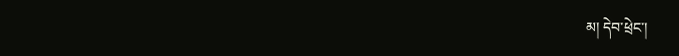མ། དེབ་ཕྲེང་།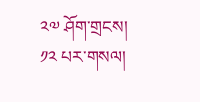༢༧ ཤོག་གྲངས། ༡༢ པར་གསལ།